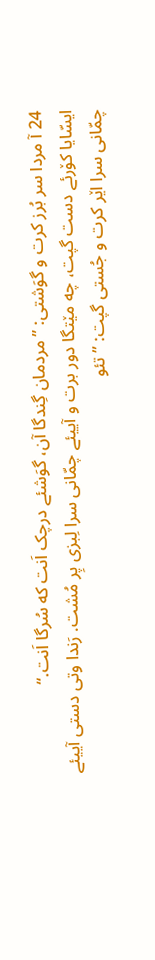24 آ مردا سر بُرز کرت و گوَشتی: ”مردمان گِندگا آن، گوَشئے درچک اَنت که سُرگا اَنت.“
ایسّایا کۆرئے دست گپت، چه مێتگا دور برت و آییئے چمّانی سرا لِبزی پِر مُشت. رَندا وتی دستی آییئے چمّانی سرا اێر کرت و جُستی گپت: ”تئو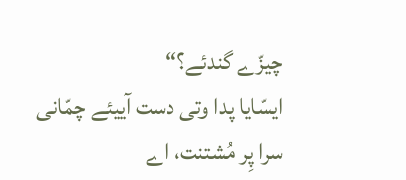چیزّے گندئے؟“
ایسّایا پدا وتی دست آییئے چمّانی سرا پِر مُشتنت، اے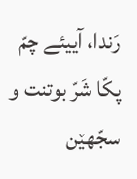رَندا، آییئے چمّ پکّا شَرّ بوتنت و سجّهێن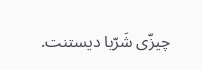چیزّی شَرّیا دیستنت.